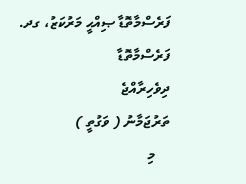ފަރެސްމާތޮޑާ ޞިއްޙީ މަރުކަޒު، ގދ. ފަރެސްމާތޮޑާ
ދިވެހިރާއްޖެ
ތަރުޖަމާނު ( ވަގުތީ )
    މި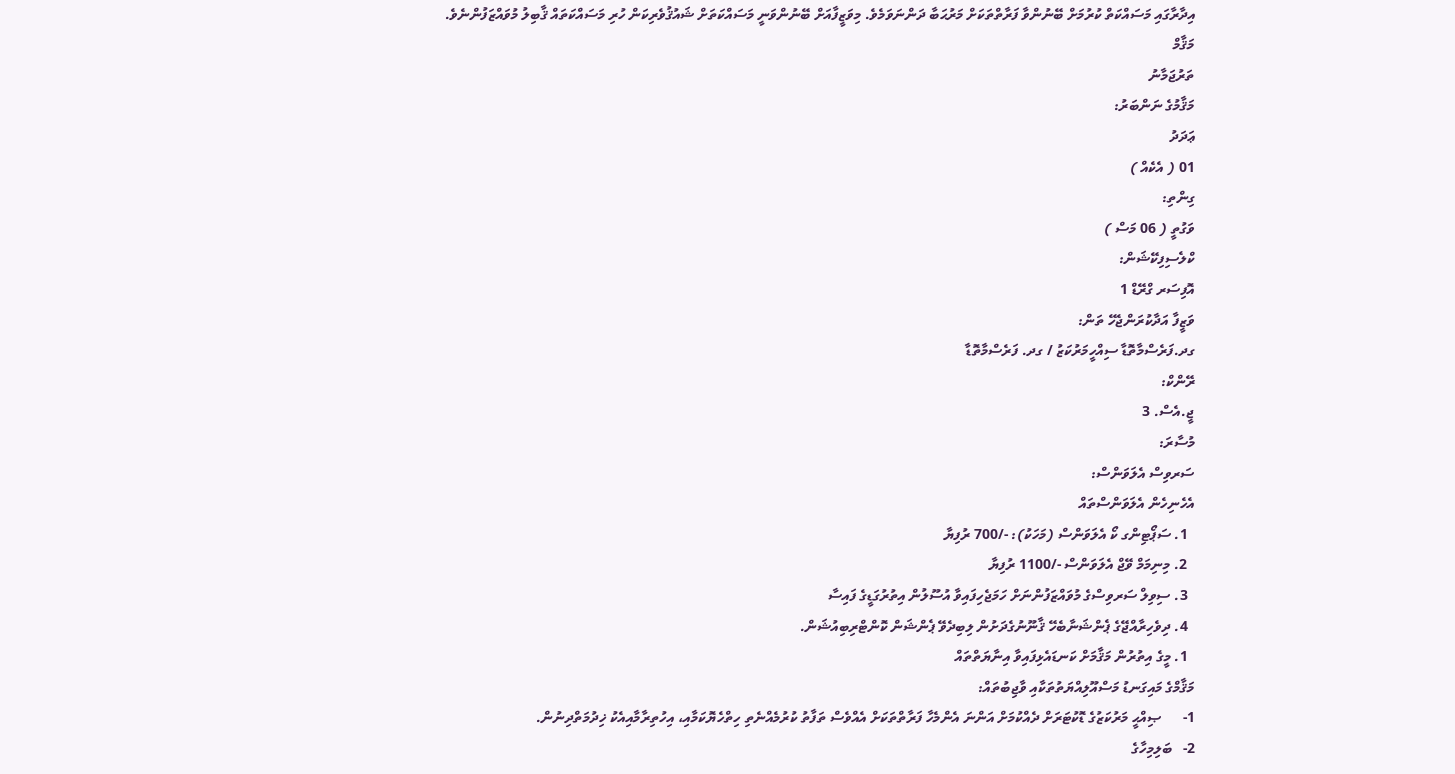އިދާރާގައި މަސައްކަތް ކުރުމަށް ބޭނުންވާ ފަރާތްތަކަށް މަރުޙަބާ ދަންނަވަމެވެ. މިވަޒީފާއަށް ބޭނުންވަނީ މަސައްކަތަށް ޝައުޤުވެރިކަން ހުރި މަސައްކަތައް ޤާބިލު މުވައްޒަފުންނެވެ.
މަޤާމް
ތަރުޖަމާނު
މަޤާމުގެ ނަންބަރު:
ޢަދަދު
01 ( އެކެއް )
ގިންތި:
ވަގުތީ ( 06 މަސް )
ކްލެސިފިކޭޝަން:
އޮފިސަރ ގްރޭޑް 1
ވަޒީފާ އަދާކުރަންޖެހޭ ތަން:
ގދ.ފަރެސްމާތޮޑާ ސިއްހީމަރުކަޒު / ގދ. ފަރެސްމާތޮޑާ
ރޭންކް:
ޖީ.އެސް. 3
މުސާރަ:
ސަރވިސް އެލަވަންސް:
އެހެނިހެން އެލަވަންސްތައް
  1. ސަޕޯޓިންގ ކޯ އެލަވަންސް (މަހަކު): -/700 ރުފިޔާ
  2. މިނިމަމް ވޭޖް އެލަވަންސް -/1100 ރުފިޔާ
  3. ސިވިލް ސަރވިސްގެ މުވައްޒަފުންނަށް ހަމަޖެހިފައިވާ އުސޫލުން އިތުރުގަޑީގެ ފައިސާ
  4. ދިވެހިރާއްޖޭގެ ޕެންޝަނާބެހޭ ޤާނޫނުގެދަށުން ލިބިދެވޭ ޕެންޝަން ކޮންޓްރިބިއުޝަން.
  1. މީގެ އިތުރުން މަޤާމަށް ކަނޑައެޅިފައިވާ އިނާޔަތްތައް
މަޤާމްގެ މައިގަނޑު މަސްއޫލިއްޔަތުތަކާއި ވާޖިބުތައް:
1-      ޞިއްޙީ މަރުކަޒުގެ ޑޮކުޓަރަށް ދެއްކުމަށް އަންނަ އެންމެހާ ފަރާތްތަކަށް އެއްވެސް ތަފާތު ކުރުމެއްނެތި ހިތްހެޔޮކަމާއި، އިހުތިރާމާއިއެކު ޚިދުމަތްދިނުން.
2-   ބަލިމިހާގެ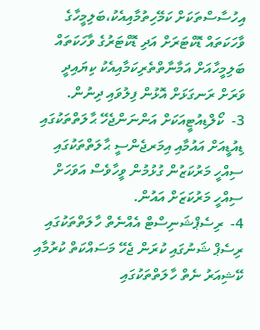އިހުސާސްތަކަށް ކަމޭހިތުމާއިއެކު،ބަލިމީހާގެ ވާހަކަތައް ޑޮކްޓަރަށް އަދި ޑޮކްޓަރުގެ ވާހަކަތައް ބަލިމީހާއަށް އަމާނާތްތެރިކަމާއިއެކު ކިޔައިދީ ވަރަށް ރަނގަޅަށް އޮޅުން ފިލުވައި ދިނުން.
3-  ކޯލްޑިއުޓީއަކަށް އަންނަންޖެހޭ ޙާލަތްތަކުގައި ޑިއުޑީއަށް އައުމާއި އިމަރޖެންސީ ޙާލަތްތަކުގައި ސިއްހީ މަރުކަޒުން ގުޅުމުން ވީހާވެސް އަވަހަށް ސިއްހީ މަރުކަޒަށް އައުން.
4-  ރިސެޕްޝަނިސްޓް އެއްނެތް ހާލަތްތަކުގައި ރިސެޕް ޝަނުގައި ކުރަން ޖެހޭ މަސައްކަތް ކުރުމާއި ކޭޝިއަރު ނެތް ހާލަތްތަކުގައި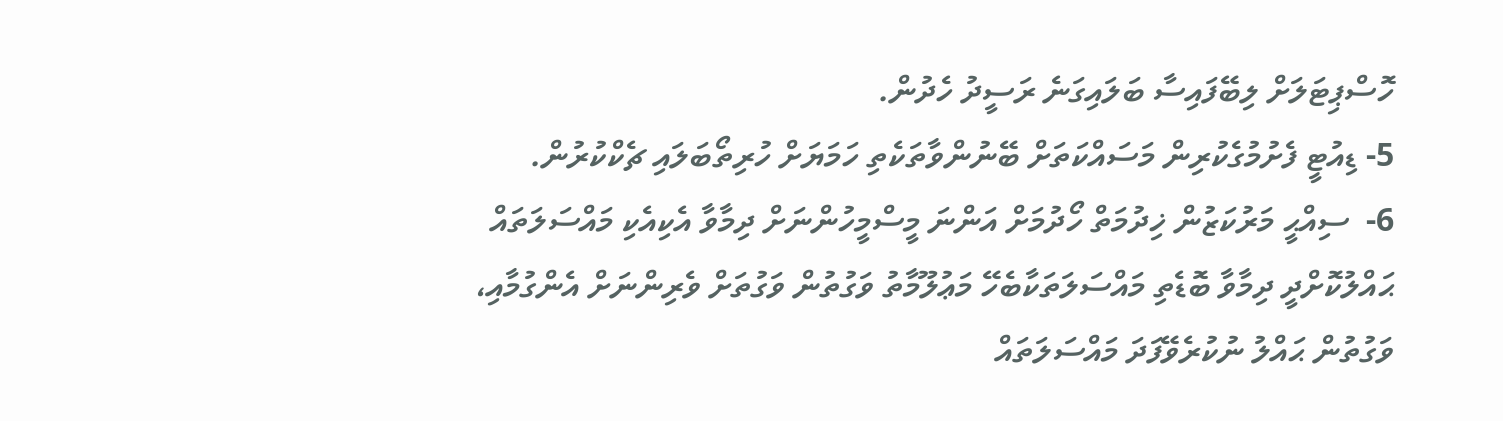ހޮސްޕިޓަލަށް ލިބޭފައިސާ ބަލައިގަނެ ރަސީދު ހެދުން.
5- ޑިއުޓީ ފެށުމުގެކުރިން މަސައްކަތަށް ބޭނުންވާތަކެތި ހަމަޔަށް ހުރިތޯބަލައި ޗެކްކުރުން.
6-  ސިއްޙީ މަރުކަޒުން ޚިދުމަތް ހޯދުމަށް އަންނަ މީސްމީހުންނަށް ދިމާވާ އެކިއެކި މައްސަލަތައް ޙައްލުކޮށްދީ ދިމާވާ ބޮޑެތި މައްސަލަތަކާބެހޭ މަޢުލޫމާތު ވަގުތުން ވަގުތަށް ވެރިންނަށް އެންގުމާއި، ވަގުތުން ޙައްލު ނުކުރެވޭފަދަ މައްސަލަތައް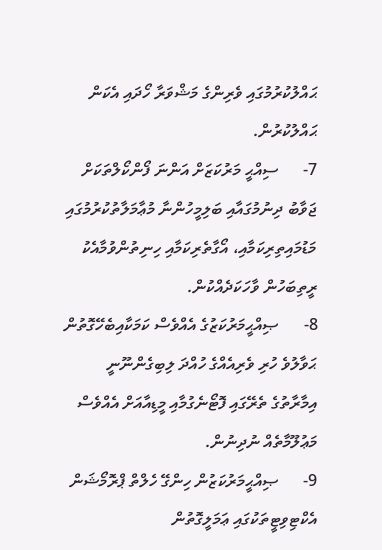ޙައްލުކުރުމުގައި ވެރިންގެ މަޝްވަރާ ހޯދައި އެކަން ޙައްލުކުރުން.
7-      ސިއްޙީ މަރުކަޒަށް އަންނަ ފޯންކޯލްތަކަށް ޖަވާބު ދިނުމުގައާއި ބަލިމީހުންނާ މުޢާމަލާތުކުރުމުގައި މަޑުމައިތިރިކަމާއި، އޯގާތެރިކަމާއި ހިނިތުންވުމާއެކު ރީތިބަހުން ވާހަކަދެއްކުން.
8-      ޞިއްޙީމަރުކަޒުގެ އެއްވެސް ކަމަކާއިބެހޭގޮތުން ޙަވާލުވެ ހުރި ވެރިއެއްގެ ހުއްދަ ލިބިގެންނޫނީ އިމާރާތުގެ ތެރޭގައި ފޮޓޯނެގުމާއި މީޑިއާއަށް އެއްވެސް މަޢުލޫމާތެއް ނުދިނުން.
9-      ޞިއްޙީމަރުކަޒުން ހިންގޭ ހެލްތް ޕްރޮމޯޝަން އެކްޓިވިޓީތަކުގައި ޢަމަލީގޮތުން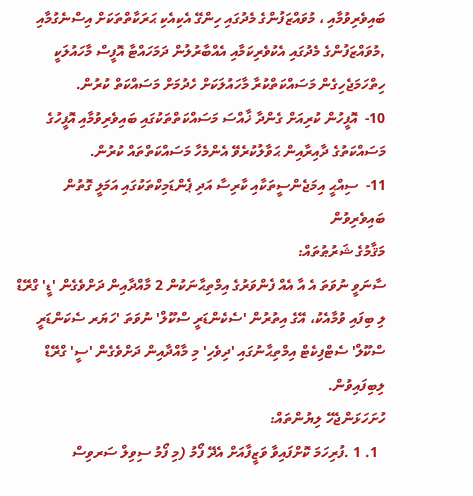ބައިވެރިވުމާއި ، މުވައްޒަފުންގެ މެދުގައި ހިންގޭ އެކިއެކި ޙަރަކާތްތަކަށް އިސްނެގުމާއި ,މުވައްޒަފުންގެ މެދުގައި އެކުވެރިކަމާއި އެއްބާރުލުން ދަމަހައްޓާ އޮފީސް މާހައުލަކީ ހިތްހަމަޖެހިގެން މަސައްކަތްކުރާ މާހައުލަކަށް ހެދުމަށް މަސައްކަތް ކުރުން.
10-  އޮފީހުން ކުރިއަށް ގެންދާ ޚާއްސަ މަސައްކަތްތަކުގައި ބައިވެރިވުމާއި އޮފީހުގެ މަސައްކަތުގެ ދާއިރާއިން ޙަވާލުކުރެވޭ އެންމެހާ މަސައްކަތްތައް ކުރުން.
11-  ސިއްޙީ އިމަޖެންސީތަކާއި ކާރިސާ އަދި ޕެންޑަމިކްތަކުގައި އަމަލީ ގޮތުން ބައިވެރިވުން
މަޤާމުގެ ޝަރުޠުތައް:
ސާނަވީ ނުވަތަ އެ އާ އެއް ފެންވަރުގެ އިމްތިޙާނަކުން 2 މާއްދާއިން ދަށްވެގެން 'ޑީ' ގްރޭޑް ލި ބިފައި ވުމާއެކު، އޭގެ އިތުރުން 'ސެކެންޑަރީ ސްކޫލް' ނުވަތަ 'ހަޔަރ ސެކަންޑަރީ ސްކޫލް' ސެޓްފިކެޓް އިމްތިޙާނުގައި 'ދިވެހި' މި މާއްދާއިން ދަށްވެގެން 'ސީ' ގްރޭޑް ލިބިފައިވުން.
ހުށަހަޅަންޖެހޭ ލިޔުންތައް:
  1. 1 .ފުރިހަމަ ކޮށްފައިވާ ވަޒީފާއަށް އެދޭ ފޯމު (މި ފޯމު ސިވިލް ސަރވިސް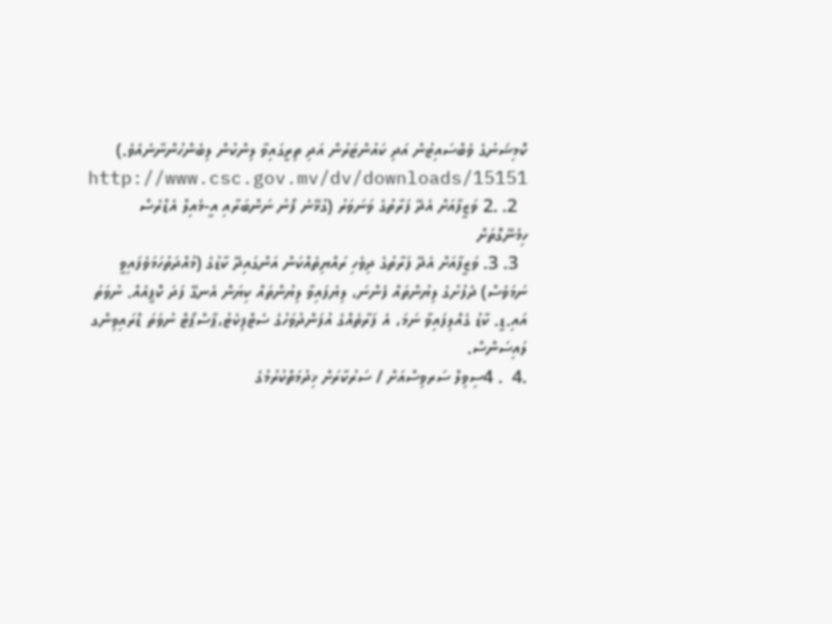ކޮމިޝަނުގެ ވެބްސައިޓުން އަދި ކައުންޓަރުން އަދި ތިރީގައިވާ ލިންކުން ލިބެންހުންނާނެއެވެ.) http://www.csc.gov.mv/dv/downloads/15151
  2. .2 ވަޒީފާއަށް އެދޭ ފަރާތުގެ ވަނަވަރު (ގުޅޭނެ ފޯނު ނަންބަރާއި އީ-މެއިލް އެޑްރެސް ހިމެނޭގޮތަށް
  3. 3. ވަޒީފާއަށް އެދޭ ފަރާތުގެ ދިވެހި ރައްޔިތެއްކަން އަންގައިދޭ ކާޑުގެ (މުއްދަތުހަމަވެފައިވީ ނަމަވެސް) ދެފުށުގެ ލިޔުންތައް ފެންނަ، ލިޔެފައިވާ ލިޔުންތައް ކިޔަން އެނގޭ ފަދަ ކޮޕީއެއް. ނުވަތަ އައި.ޑީ. ކާޑު ގެއްލިފައިވާ ނަމަ، އެ ފަރާތެއްގެ އުފަންދުވަހުގެ ސެޓްފިކެޓު،ޕާސްޕޯޓް ނުވަތަ ޑްރައިވިންގ ލައިސަންސް.
.4  . 4ސިވިލް ސަރވިސްއަށް / ސަރުކާރަށް ޚިދުމަތްކުރުމުގެ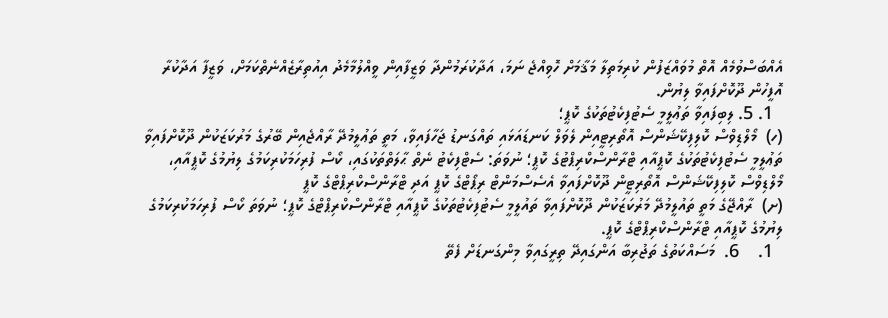އެއްބަސްވުމެއް އޮތް މުވައްޒަފުން ކުރިމަތިލާ މަޤާމަށް ހޮވިއްޖެ ނަމަ، އަދާކުރަމުންދާ ވަޒީފާއިން ވީއްލުމާމެދު އިއުތިރާޒެއްނެތްކަމަށް، ވަޒީފާ އަދާކުރާ އޮފީހުން ދޫކޮށްފައިވާ ލިޔުން.
  1. 5. ލިބިފައިވާ ތަޢުލީމީ ސެޓުފިކެޓުތަކުގެ ކޮޕީ؛
(ހ)  މޯލްޑިވްސް ކޮލިފިކޭޝަންސް އޮތޯރިޓީއިން ލެވަލް ކަނޑައަޅައި ތައްގަނޑު ޖަހާފައިވާ، މަތީ ތަޢުލީމުދޭ ރާއްޖެއިން ބޭރުގެ މަރުކަޒަކުން ދޫކޮށްފައިވާ ތަޢުލީމީ ސެޓުފިކެޓުތަކުގެ ކޮޕީއާއި ޓްރާންސްކްރިޕްޓުގެ ކޮޕީ؛ ނުވަތަ: ސެޓްފިކެޓު ނެތް ޙާލަތްތަކުގައި، ކޯސް ފުރިހަމަކުރިކަމުގެ ލިޔުމުގެ ކޮޕީއާއި، މޯލްޑިވްސް ކޮލިފިކޭޝަންސް އޮތޯރިޓީން ދޫކޮށްފައިވާ އެސެސްމަންޓް ރިޕޯޓްގެ ކޮޕީ އަދި ޓްރާންސްކްރިޕްޓްގެ ކޮޕީ
(ށ)  ރާއްޖޭގެ މަތީ ތައުލީމުދޭ މަރުކަޒަކުން ދޫކޮށްފައިވާ ތައުލީމީ ސެޓުފިކެޓުތަކުގެ ކޮޕީއާއި ޓްރާންސްކްރިޕްޓްގެ ކޮޕީ؛ ނުވަތަ ކޯސް ފުރިހަމަކުރިކަމުގެ ލިޔުމުގެ ކޮޕީއާއި ޓްރާންސްކްރިޕްޓްގެ ކޮޕީ.
  1.    6.  މަސައްކަތުގެ ތަޖުރިބާ އަންގައިދޭ ތިރީގައިވާ މިންގަނޑަށް ފެތޭ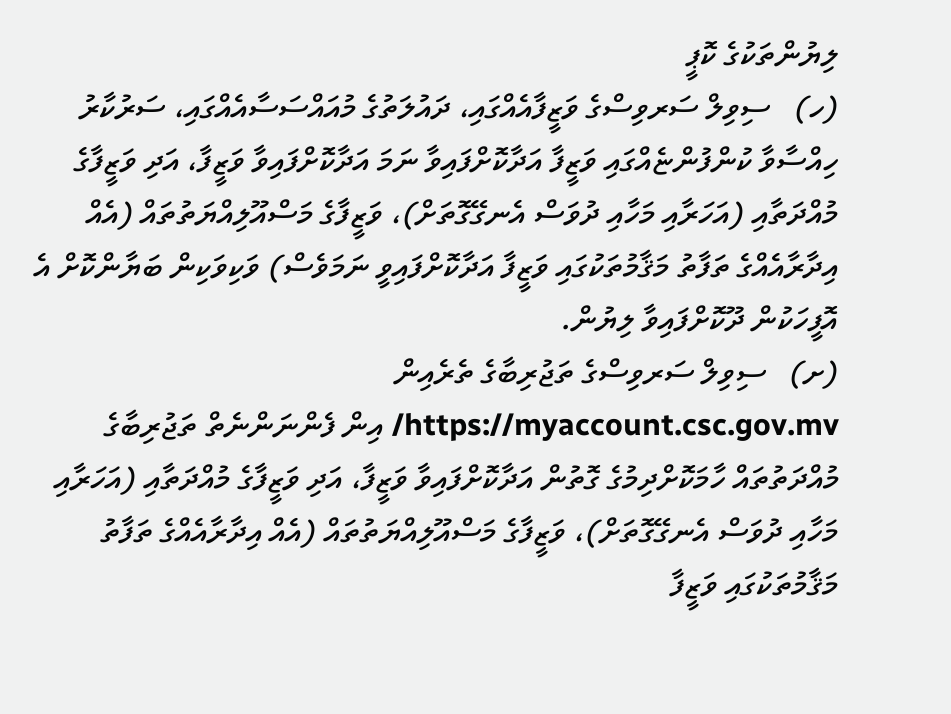ލިޔުންތަކުގެ ކޮޕީ
(ހ)   ސިވިލް ސަރވިސްގެ ވަޒީފާއެއްގައި، ދައުލަތުގެ މުއައްސަސާއެއްގައި، ސަރުކާރު ހިއްސާވާ ކުންފުންޏެއްގައި ވަޒީފާ އަދާކޮށްފައިވާ ނަމަ އަދާކޮށްފައިވާ ވަޒީފާ، އަދި ވަޒީފާގެ މުއްދަތާއި (އަހަރާއި މަހާއި ދުވަސް އެނގޭގޮތަށް)، ވަޒީފާގެ މަސްއޫލިއްޔަތުތައް (އެއް އިދާރާއެއްގެ ތަފާތު މަޤާމުތަކުގައި ވަޒީފާ އަދާކޮށްފައިވީ ނަމަވެސް) ވަކިވަކިން ބަޔާންކޮށް އެ އޮފީހަކުން ދޫކޮށްފައިވާ ލިޔުން.
(ށ)   ސިވިލް ސަރވިސްގެ ތަޖުރިބާގެ ތެރެއިން https://myaccount.csc.gov.mv/ އިން ފެންނަންނެތް ތަޖުރިބާގެ މުއްދަތުތައް ހާމަކޮށްދިމުގެ ގޮތުން އަދާކޮށްފައިވާ ވަޒީފާ، އަދި ވަޒީފާގެ މުއްދަތާއި (އަހަރާއި މަހާއި ދުވަސް އެނގޭގޮތަށް)، ވަޒީފާގެ މަސްއޫލިއްޔަތުތައް (އެއް އިދާރާއެއްގެ ތަފާތު މަޤާމުތަކުގައި ވަޒީފާ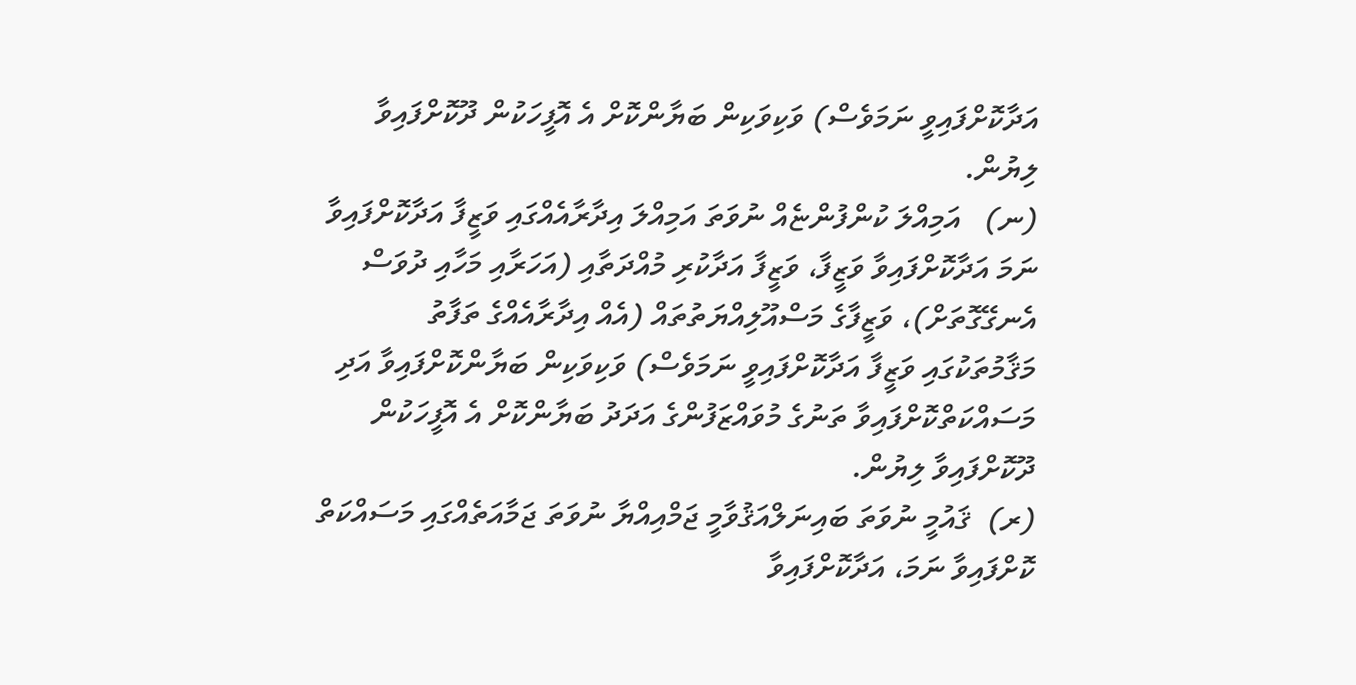އަދާކޮށްފައިވީ ނަމަވެސް) ވަކިވަކިން ބަޔާންކޮށް އެ އޮފީހަކުން ދޫކޮށްފައިވާ ލިޔުން.
(ނ)   އަމިއްލަ ކުންފުންޏެއް ނުވަތަ އަމިއްލަ އިދާރާއެއްގައި ވަޒީފާ އަދާކޮށްފައިވާ ނަމަ އަދާކޮށްފައިވާ ވަޒީފާ، ވަޒީފާ އަދާކުރި މުއްދަތާއި (އަހަރާއި މަހާއި ދުވަސް އެނގޭގޮތަށް)، ވަޒީފާގެ މަސްއޫލިއްޔަތުތައް (އެއް އިދާރާއެއްގެ ތަފާތު މަޤާމުތަކުގައި ވަޒީފާ އަދާކޮށްފައިވީ ނަމަވެސް) ވަކިވަކިން ބަޔާންކޮށްފައިވާ އަދި މަސައްކަތްކޮށްފައިވާ ތަނުގެ މުވައްޒަފުންގެ އަދަދު ބަޔާންކޮށް އެ އޮފީހަކުން ދޫކޮށްފައިވާ ލިޔުން.
(ރ)  ޤައުމީ ނުވަތަ ބައިނަލްއަޤުވާމީ ޖަމްއިއްޔާ ނުވަތަ ޖަމާއަތެއްގައި މަސައްކަތް ކޮށްފައިވާ ނަމަ، އަދާކޮށްފައިވާ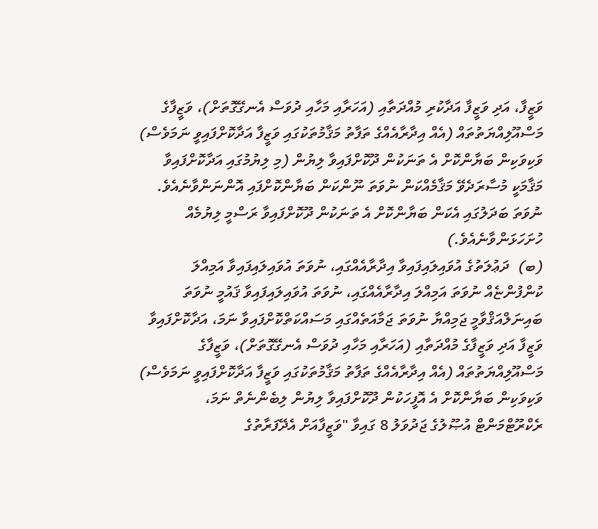ވަޒީފާ، އަދި ވަޒީފާ އަދާކުރި މުއްދަތާއި (އަހަރާއި މަހާއި ދުވަސް އެނގޭގޮތަށް)، ވަޒީފާގެ މަސްއޫލިއްޔަތުތައް (އެއް އިދާރާއެއްގެ ތަފާތު މަޤާމުތަކުގައި ވަޒީފާ އަދާކޮށްފައިވީ ނަމަވެސް) ވަކިވަކިން ބަޔާންކޮށް އެ ތަނަކުން ދޫކޮށްފައިވާ ލިޔުން (މި ލިޔުމުގައި އަދާކޮށްފައިވާ މަޤާމަކީ މުސާރަދެވޭ މަޤާމެއްކަން ނުވަތަ ނޫންކަން ބަޔާންކޮށްފައި އޮންނަންވާނެއެވެ. ނުވަތަ ބަދަލުގައި އެކަން ބަޔާންކޮށް އެ ތަނަކުން ދޫކޮށްފައިވާ ރަސްމީ ލިޔުމެއް ހުށަހަޅަންވާނެއެވެ.)
(ބ)  ދަޢުލަތުގެ އުވައިލައިފައިވާ އިދާރާއެއްގައި، ނުވަތަ އުވައިލައިފައިވާ އަމިއްލަ ކުންފުންޏެއް ނުވަތަ އަމިއްލަ އިދާރާއެއްގައި، ނުވަތަ އުވައިލައިފައިވާ ޤައުމީ ނުވަތަ ބައިނަލްއަޤްވާމީ ޖަމިއްޔާ ނުވަތަ ޖަމާއަތެއްގައި މަސައްކަތްކޮށްފައިވާ ނަމަ، އަދާކޮށްފައިވާ ވަޒީފާ އަދި ވަޒީފާގެ މުއްދަތާއި (އަހަރާއި މަހާއި ދުވަސް އެނގޭގޮތަށް)، ވަޒީފާގެ މަސްއޫލިއްޔަތުތައް (އެއް އިދާރާއެއްގެ ތަފާތު މަޤާމުތަކުގައި ވަޒީފާ އަދާކޮށްފައިވީ ނަމަވެސް) ވަކިވަކިން ބަޔާންކޮށް އެ އޮފީހަކުން ދޫކޮށްފައިވާ ލިޔުން ލިބެންނެތް ނަމަ، ރެކްރޫޓްމަންޓް އުޞޫލުގެ ޖަދުވަލު 8 ގައިވާ "ވަޒީފާއަށް އެދޭފަރާތުގެ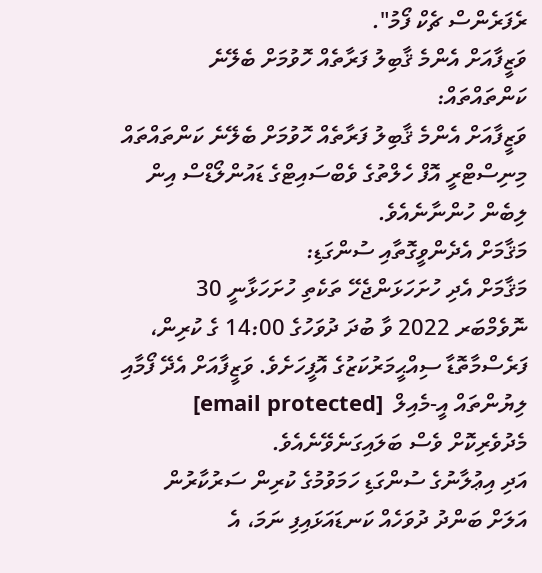ރެފަރެންސް ޗެކް ފޯމު".
ވަޒީފާއަށް އެންމެ ޤާބިލު ފަރާތެއް ހޮވުމަށް ބެލޭނެ ކަންތައްތައް:
ވަޒީފާއަށް އެންމެ ޤާބިލު ފަރާތެއް ހޮވުމަށް ބެލޭނެ ކަންތައްތައް މިނިސްޓްރީ އޮފް ހެލްތުގެ ވެބްސައިޓްގެ ޑައުންލޯޑްސް އިން ލިބެން ހުންނާނެއެވެ.
މަޤާމަށް އެދެންވީގޮތާއި ސުންގަޑި:
މަޤާމަށް އެދި ހުށަހަޅަންޖެހޭ ތަކެތި ހުށަހަޅާނީ 30 ނޮވެމްބަރ 2022 ވާ ބުދަ ދުވަހުގެ 14:00 ގެ ކުރިން، ފަރެސްމާތޮޑާ ސިއްޙީމަރުކަޒުގެ އޮފީހަށެވެ. ވަޒީފާއަށް އެދޭ ފޯމާއި ލިޔުންތައް އީ-މެއިލް  [email protected] މެދުވެރިކޮށް ވެސް ބަލައިގަނެވޭނެއެވެ.
އަދި އިޢުލާނުގެ ސުންގަޑި ހަމަވުމުގެ ކުރިން ސަރުކާރުން އަލަށް ބަންދު ދުވަހެއް ކަނޑައަޅައިފި ނަމަ، އެ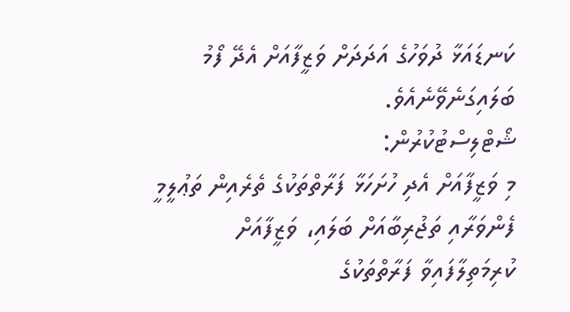ކަނޑައަޅާ ދުވަހުގެ އަދަދަށް ވަޒީފާއަށް އެދޭ ފޯމު ބަލައިގަނެވޭނެއެވެ.
ޝޯޓްލިސްޓުކުރުން:
މި ވަޒީފާއަށް އެދި ހުށަހަޅާ ފަރާތްތަކުގެ ތެރެއިން ތަޢުލީމީ ފެންވަރާއި ތަޖުރިބާއަށް ބަލައި، ވަޒީފާއަށް ކުރިމަތިލާފައިވާ ފަރާތްތަކުގެ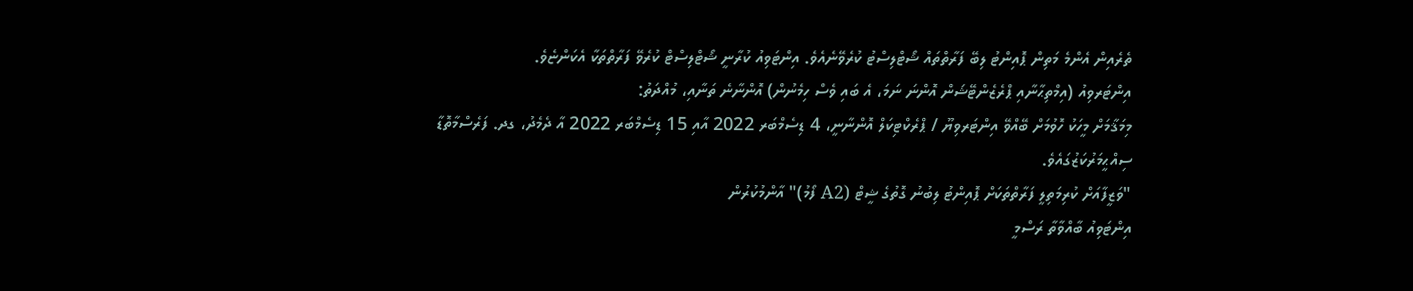ތެރެއިން އެންމެ މަތިން ޕޮއިންޓު ލިބޭ ފަރާތްތައް ޝޯޓްލިސްޓު ކުރެވޭނެއެވެ. އިންޓަވިއު ކުރާނީ ޝޯޓްލިސްޓް ކުރެވޭ ފަރާތްތަކާ އެކަންޏެވެ.
އިންޓަރވިއު (އިމްތިޙާނާއި ޕްރެޒެންޓޭޝަން އޮންނަ ނަމަ، އެ ބައި ވެސް ހިމެނުން) އޮންނާނެ ތަނާއި، މުއްދަތު:
މިމަޤާމަށް މީހަކު ހޮވުމަށް ބޭއްވޭ އިންޓަރވިޔޫ / ޕްރެކްޓިކަލް އޮންނާނީ، 4 ޑިސެމްބަރ 2022 އާއި 15 ޑިސެމްބަރ 2022 އާ ދެމެދު، ގދ. ފަރެސްމާތޮޑާ ސިއްޙީމަރުކަޒުގައެވެ.
"ވަޒީފާއަށް ކުރިމަތިލީ ފަރާތްތަކަށް ޕޮއިންޓު ލިބުނު ގޮތުގެ ޝީޓް (A2 ފޯމު)" އާންމުކުރުން
އިންޓަވިއު ބާއްވާތާ ރަސްމީ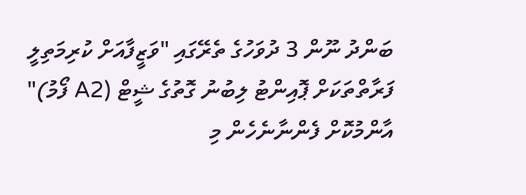ބަންދު ނޫން 3 ދުވަހުގެ ތެރޭގައި "ވަޒީފާއަށް ކުރިމަތިލީ ފަރާތްތަކަށް ޕޮއިންޓު ލިބުނު ގޮތުގެ ޝީޓް (A2 ފޯމު)" އާންމުކޮށް ފެންނާނެހެން މި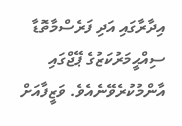އިދާރާގައި އަދި ފަރެސްމާތޮޑާ ސިއްޙީމަރުކަޒުގެ ޕޭޖްގައި އާންމުކުރެވޭނެއެވެ. ވަޒީފާއަށް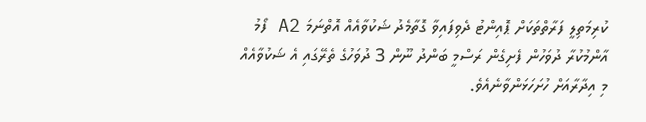ކުރިމަތިލީ ފަރާތްތަކަށް ޕޮއިންޓު ދެވިފައިވާ ގޮތާމެދު ޝަކުވާއެއް އޮތްނަމަ A2 ފޯމު އާންމުކުރާ ދުވަހުން ފެށިގެން ރަސްމީ ބަންދު ނޫން 3 ދުވަހުގެ ތެރޭގައި އެ ޝަކުވާއެއް މި އިދާރާއަށް ހުށަހަޅަންވާނެއެވެ.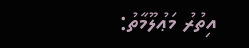އިތުރު މަޢުލޫމާތު: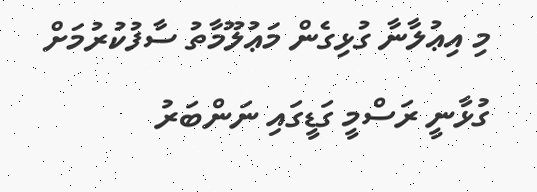މި އިޢުލާނާ ގުޅިގެން މަޢުލޫމާތު ސާފުކުރުމަށް ގުޅާނީ ރަސްމީ ގަޑީގައި ނަންބަރު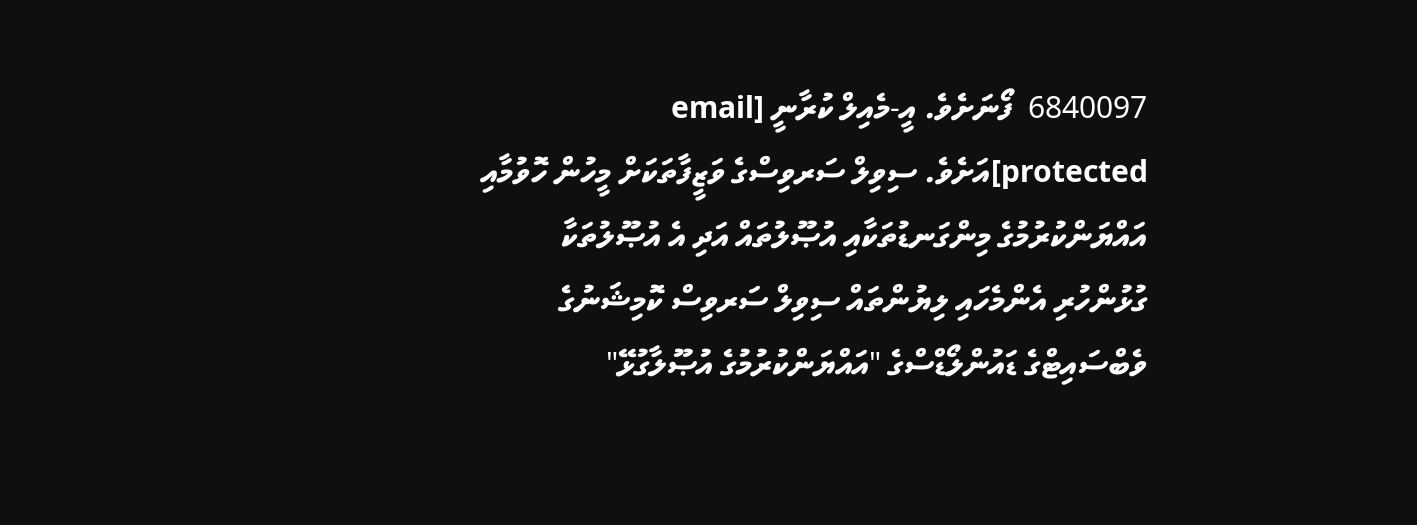6840097  ފޯނަށެވެ. އީ-މެއިލް ކުރާނީ [email protected]އަށެވެ. ސިވިލް ސަރވިސްގެ ވަޒީފާތަކަށް މީހުން ހޮވުމާއި އައްޔަންކުރުމުގެ މިންގަނޑުތަކާއި އުޞޫލުތައް އަދި އެ އުޞޫލުތަކާ ގުޅުންހުރި އެންމެހައި ލިޔުންތައް ސިވިލް ސަރވިސް ކޮމިޝަނުގެ ވެބްސައިޓްގެ ޑައުންލޯޑްސްގެ "އައްޔަންކުރުމުގެ އުޞޫލާގުޅޭ"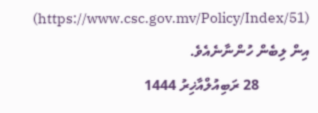(https://www.csc.gov.mv/Policy/Index/51) އިން ލިބެން ހުންނާނެއެވެ.
              28 ރަބިއުލްއާޚިރު 1444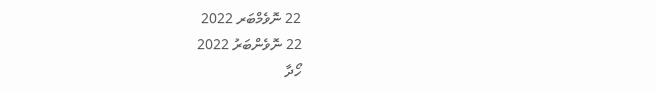22 ނޮވެމްބަރ 2022
22 ނޮވެންބަރު 2022
ހޯދާ